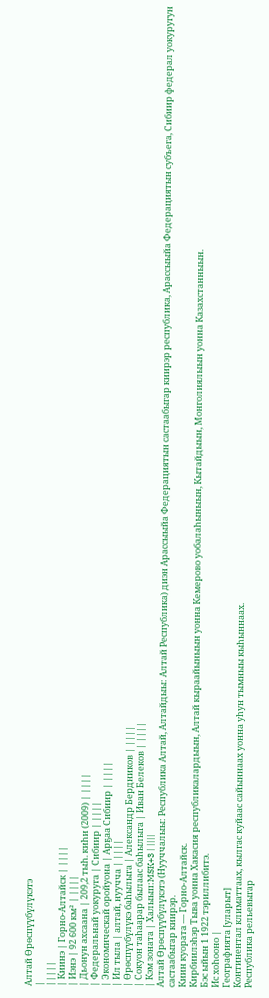Алтай Өрөспүүбүлүкэтэ
|
|||||
| Киинэ | Горно-Алтайск | ||||
| Иэнэ | 92 600 км² | ||||
| Дьонун ахсаана | 209,2 тыh. киhи (2009) | ||||
| Федеральнай уокуруга | Сибиир | ||||
| Экономическай оройуона | Арҕаа Сибиир | ||||
| Ил тыла | алтай, нуучча | ||||
| Өрөспүүбүлүкэ баhылыга | Александр Бердников | ||||
| Сокуон таһаарар былаас баhылыга | Иван Белеков | ||||
| Кэм зоната | Халыып:MSK+3 | ||||
Алтай Өрөспүүбүлүкэтэ (Нууччалыы: Республика Алтай, Алтайдыы: Алтай Республика) диэн Арассыыйа Федерациятын састаабыгар киирэр республика, Арассыыйа Федерациятын субъега, Сибиир федерал уокуругун састаабыгар киирэр.
Киин куората — Горно-Алтайск.
Кирбиилэhэр Тыва уонна Хакасия республикалардыын, Алтай кыраайыныын уонна Кемерово уобалаhыныын, Кытайдыын, Монголиялыын уонна Казахстанныын.
Бэс ыйын 1 1922 тэриллибитэ.
Ис хоһооно |
Географията [уларыт]
Континентал климаттаах, кылгас куйаас сайыннаах уонна уhун тымныы кыhыннаах.
Республика рельевыгар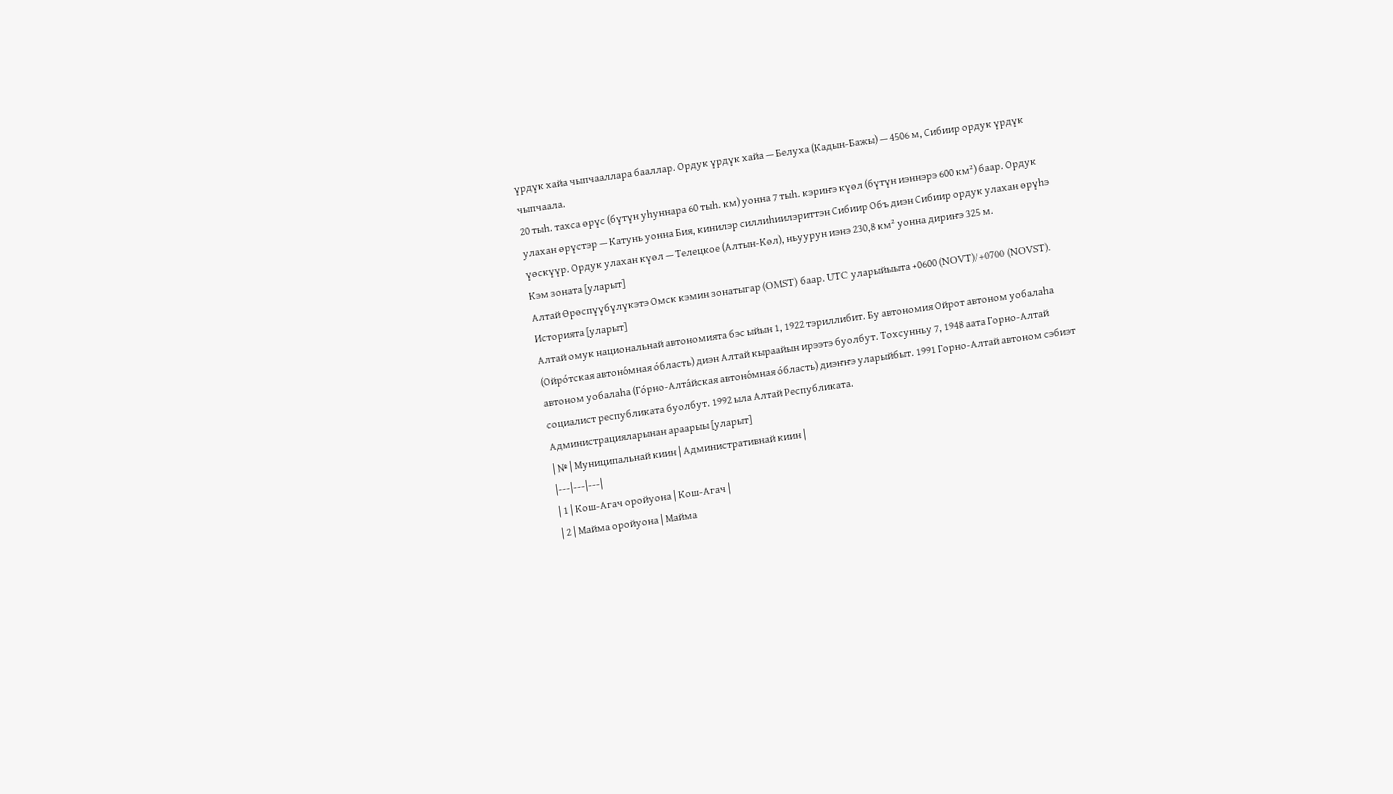үрдүк хайа чыпчааллара бааллар. Ордук үрдүк хайа — Белуха (Кадын-Бажы) — 4506 м, Сибиир ордук үрдүк чыпчаала.
20 тыh. тахса өрүс (бүтүн уhуннара 60 тыh. км) уонна 7 тыh. кэриҥэ күөл (бүтүн иэннэрэ 600 км²) баар. Ордук улахан өрүстэр — Катунь уонна Бия, кинилэр силлиhиилэриттэн Сибиир Объ диэн Сибиир ордук улахан өрүһэ үөскүүр. Ордук улахан күөл — Телецкое (Алтын-Көл), ньуурун иэнэ 230,8 км² уонна дириҥэ 325 м.
Кэм зоната [уларыт]
Алтай Өрөспүүбүлүкэтэ Омск кэмин зонатыгар (OMST) баар. UTC уларыйыыта +0600 (NOVT)/+0700 (NOVST).
Историята [уларыт]
Алтай омук национальнай автономията бэс ыйын 1, 1922 тэриллибит. Бу автономия Ойрот автоном уобалаhа (Ойро́тская автоно́мная о́бласть) диэн Алтай кыраайын ирээтэ буолбут. Тохсунньу 7, 1948 аата Горно-Алтай автоном уобалаhа (Го́рно-Алта́йская автоно́мная о́бласть) диэҥҥэ уларыйбыт. 1991 Горно-Алтай автоном сэбиэт социалист республиката буолбут. 1992 ыла Алтай Республиката.
Администрацияларынан араарыы [уларыт]
| № | Муниципальнай киин | Административнай киин |
|---|---|---|
| 1 | Кош-Агач оройуона | Кош-Агач |
| 2 | Майма оройуона | Майма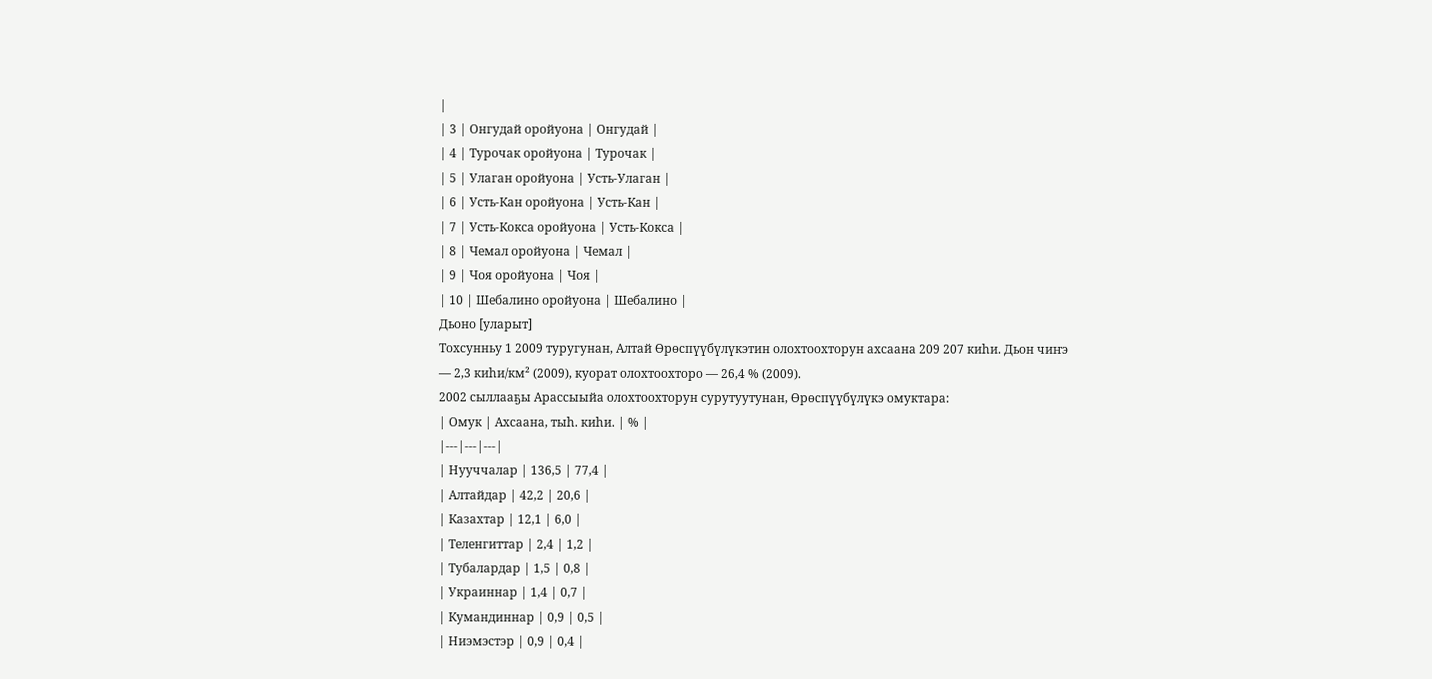|
| 3 | Онгудай оройуона | Онгудай |
| 4 | Турочак оройуона | Турочак |
| 5 | Улаган оройуона | Усть-Улаган |
| 6 | Усть-Кан оройуона | Усть-Кан |
| 7 | Усть-Кокса оройуона | Усть-Кокса |
| 8 | Чемал оройуона | Чемал |
| 9 | Чоя оройуона | Чоя |
| 10 | Шебалино оройуона | Шебалино |
Дьоно [уларыт]
Тохсунньу 1 2009 туругунан, Алтай Өрөспүүбүлүкэтин олохтоохторун ахсаана 209 207 киhи. Дьон чиҥэ — 2,3 киhи/км² (2009), куорат олохтоохторо — 26,4 % (2009).
2002 сыллааҕы Арассыыйа олохтоохторун сурутуутунан, Өрөспүүбүлүкэ омуктара:
| Омук | Ахсаана, тыh. киhи. | % |
|---|---|---|
| Нууччалар | 136,5 | 77,4 |
| Алтайдар | 42,2 | 20,6 |
| Казахтар | 12,1 | 6,0 |
| Теленгиттар | 2,4 | 1,2 |
| Тубалардар | 1,5 | 0,8 |
| Украиннар | 1,4 | 0,7 |
| Кумандиннар | 0,9 | 0,5 |
| Ниэмэстэр | 0,9 | 0,4 |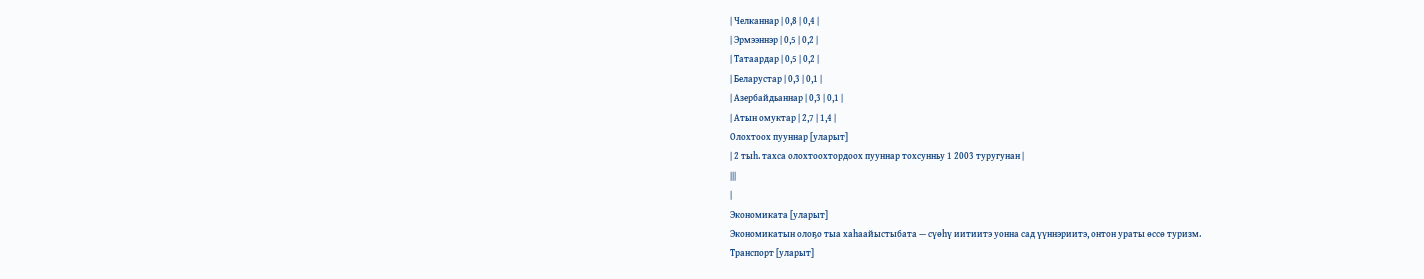| Челканнар | 0,8 | 0,4 |
| Эрмээннэр | 0,5 | 0,2 |
| Татаардар | 0,5 | 0,2 |
| Беларустар | 0,3 | 0,1 |
| Азербайдьаннар | 0,3 | 0,1 |
| Атын омуктар | 2,7 | 1,4 |
Олохтоох пууннар [уларыт]
| 2 тыh. тахса олохтоохтордоох пууннар тохсунньу 1 2003 туругунан |
|||
|
Экономиката [уларыт]
Экономикатын олоҕо тыа хаhаайыстыбата — сүөһү иитиитэ уонна сад үүннэриитэ, онтон ураты өссө туризм.
Транспорт [уларыт]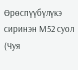Өрөспүүбүлүкэ сиринэн М52 суол (Чуя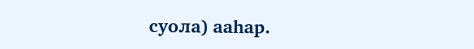суола) ааhар.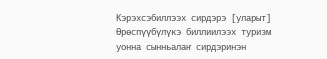Кэрэхсэбиллээх сирдэрэ [уларыт]
Өрөспүүбүлүкэ биллиилээх туризм уонна сынньалаҥ сирдэринэн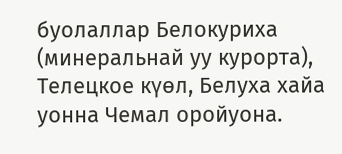буолаллар Белокуриха (минеральнай уу курорта), Телецкое күөл, Белуха хайа уонна Чемал оройуона.